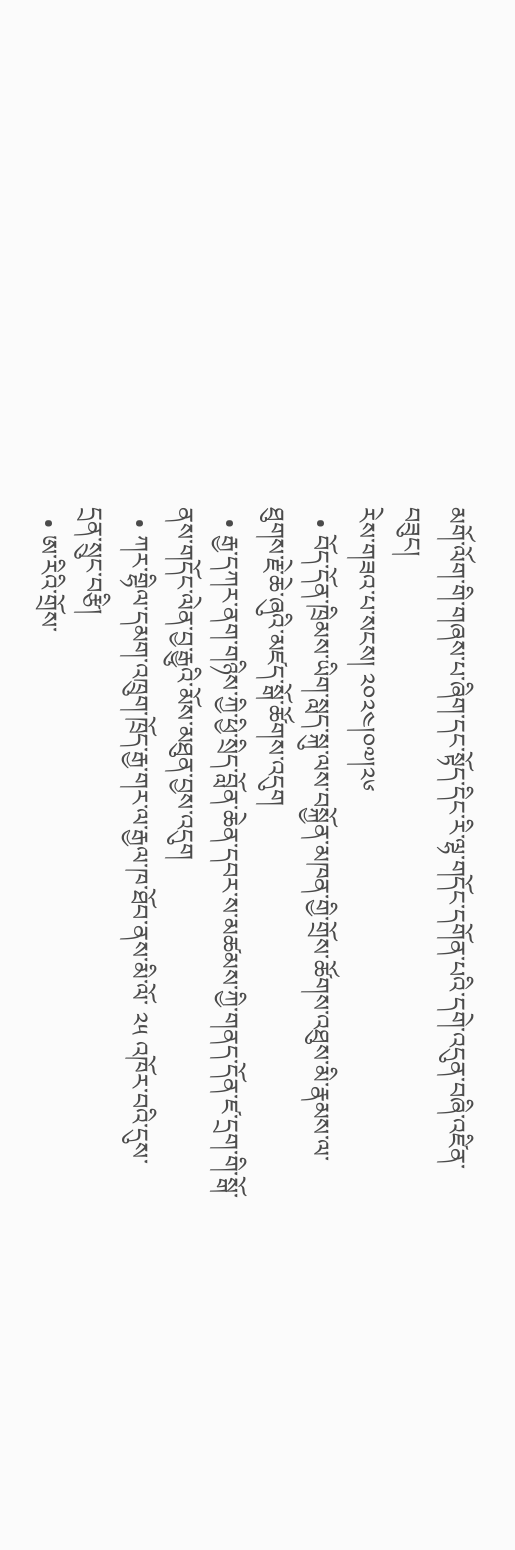མགོ་ལོག་གི་གཞས་པ་ཞིག་དང་སྟོད་དིང་རི་ལྷ་གདོང་དགོན་པའི་དགེ་འདུན་བཞི་འཛིན་བཟུང།
རེས་གཟའ་པ་སངས། ༢༠༢༤།༠༧།༢༦
  • བོད་དོན་ཁྲིམས་ཡིག་སླད་སྐུ་ལས་བསྐྱོན་མཁན་གྱི་གྲོས་ཚོགས་འཐུས་མི་རྣམས་ལ་ཐུགས་རྗེ་ཆེ་ཞུའི་མཛད་སྒོ་ཚོགས་འདུག
  • རྒྱ་དཀར་ནག་གཉིས་ཀྱི་ཕྱི་སྲིད་བློན་ཆེན་དབར་ས་མཚམས་ཀྱི་གནད་དོན་ཛ་དྲག་གི་སྒོ་ནས་གདོང་ལེན་བྱ་རྒྱུའི་མོས་མཐུན་བྱས་འདུག
  • ཀར་གྷིལ་དམག་འཁྲུག་ཁྲོད་རྒྱ་གར་ལ་རྒྱལ་ཁ་ཐོབ་ནས་མི་ལོ་ ༢༥ འཁོར་བའི་དུས་དྲན་སྲུང་བརྩི།
  • ཨ་རིའི་གྲོས་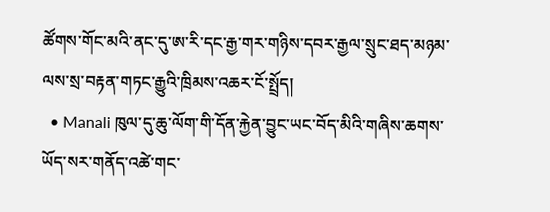ཚོགས་གོང་མའི་ནང་དུ་ཨ་རི་དང་རྒྱ་གར་གཉིས་དབར་རྒྱལ་སྲུང་ཐད་མཉམ་ལས་སྲ་བརྟན་གཏང་རྒྱུའི་ཁྲིམས་འཆར་ངོ་སྤྲོད།
  • Manali ཁུལ་དུ་ཆུ་ལོག་གི་དོན་རྐྱེན་བྱུང་ཡང་བོད་མིའི་གཞིས་ཆགས་ཡོད་སར་གནོད་འཚེ་གང་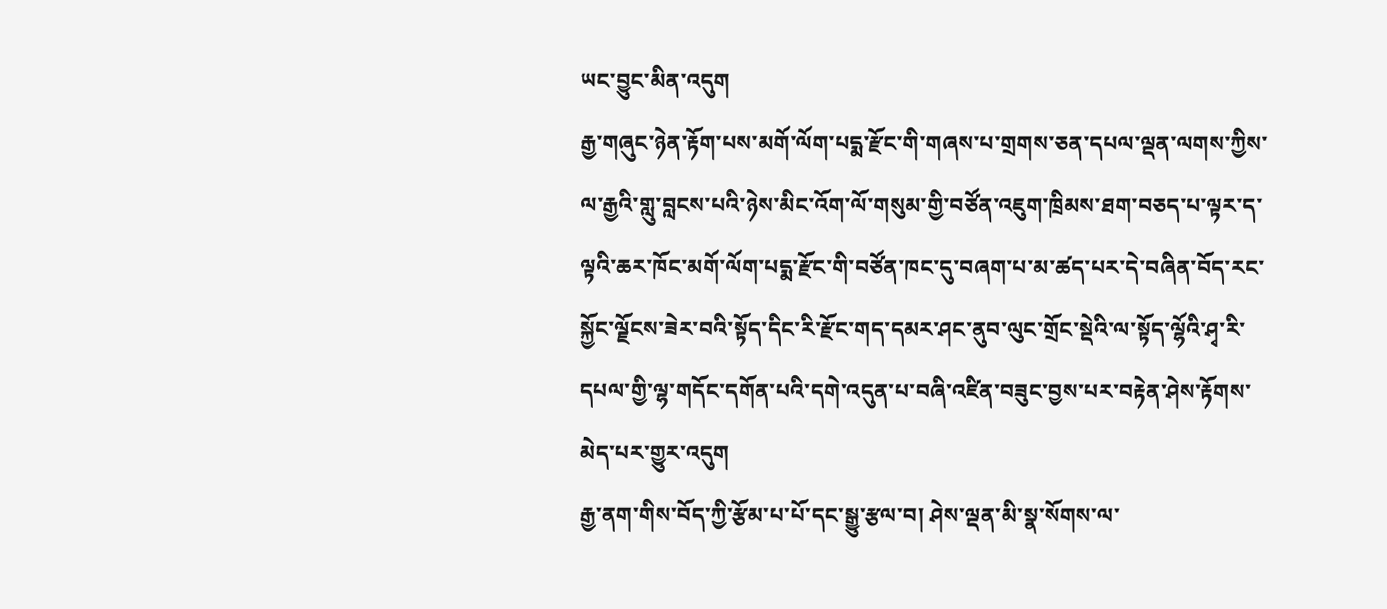ཡང་བྱུང་མིན་འདུག
རྒྱ་གཞུང་ཉེན་རྟོག་པས་མགོ་ལོག་པདྨ་རྫོང་གི་གཞས་པ་གྲགས་ཅན་དཔལ་ལྡན་ལགས་ཀྱིས་ལ་རྒྱའི་གླུ་བླངས་པའི་ཉེས་མིང་འོག་ལོ་གསུམ་གྱི་བཙོན་འཇུག་ཁྲིམས་ཐག་བཅད་པ་ལྟར་ད་ལྟའི་ཆར་ཁོང་མགོ་ལོག་པདྨ་རྫོང་གི་བཙོན་ཁང་དུ་བཞག་པ་མ་ཚད་པར་དེ་བཞིན་བོད་རང་སྐྱོང་ལྗོངས་ཟེར་བའི་སྟོད་དིང་རི་རྫོང་གད་དམར་ཤང་ནུབ་ལུང་གྲོང་སྡེའི་ལ་སྟོད་ལྷོའི་ཤྭ་རི་དཔལ་གྱི་ལྷ་གདོང་དགོན་པའི་དགེ་འདུན་པ་བཞི་འཛིན་བཟུང་བྱས་པར་བརྟེན་ཤེས་རྟོགས་མེད་པར་གྱུར་འདུག
རྒྱ་ནག་གིས་བོད་ཀྱི་རྩོམ་པ་པོ་དང་སྒྱུ་རྩལ་བ། ཤེས་ལྡན་མི་སྣ་སོགས་ལ་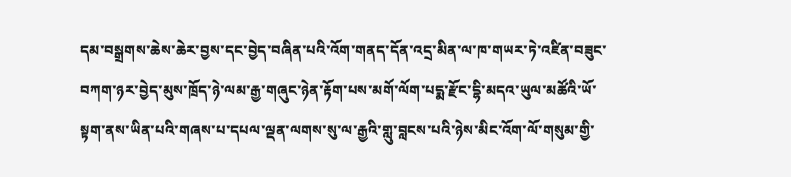དམ་བསྒྲགས་ཆེས་ཆེར་བྱས་དང་བྱེད་བཞིན་པའི་འོག་གནད་དོན་འདྲ་མིན་ལ་ཁ་གཡར་ཏེ་འཛིན་བཟུང་བཀག་ཉར་བྱེད་མུས་ཁྲོད་ཉེ་ལམ་རྒྱ་གཞུང་ཉེན་རྟོག་པས་མགོ་ལོག་པདྨ་རྫོང་དྷི་མདའ་ཡུལ་མཚོའི་ཡོ་སྟག་ནས་ཡིན་པའི་གཞས་པ་དཔལ་ལྡན་ལགས་སུ་ལ་རྒྱའི་གླུ་བླངས་པའི་ཉེས་མིང་འོག་ལོ་གསུམ་གྱི་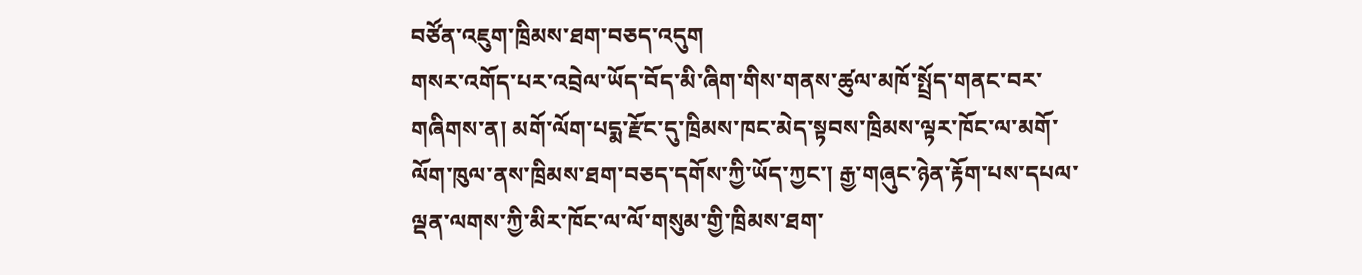བཙོན་འཇུག་ཁྲིམས་ཐག་བཅད་འདུག
གསར་འགོད་པར་འབྲེལ་ཡོད་བོད་མི་ཞིག་གིས་གནས་ཚུལ་མཁོ་སྤྲོད་གནང་བར་གཞིགས་ན། མགོ་ལོག་པདྨ་རྫོང་དུ་ཁྲིམས་ཁང་མེད་སྟབས་ཁྲིམས་ལྟར་ཁོང་ལ་མགོ་ལོག་ཁུལ་ནས་ཁྲིམས་ཐག་བཅད་དགོས་ཀྱི་ཡོད་ཀྱང་། རྒྱ་གཞུང་ཉེན་རྟོག་པས་དཔལ་ལྡན་ལགས་ཀྱི་མིར་ཁོང་ལ་ལོ་གསུམ་གྱི་ཁྲིམས་ཐག་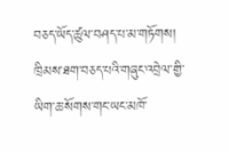བཅད་ཡོད་ཚུལ་བཤད་པ་མ་གཏོགས། ཁྲིམས་ཐག་བཅད་པའི་གཞུང་འབྲེལ་གྱི་ཡིག་ཆ་སོགས་གང་ཡང་མཁོ་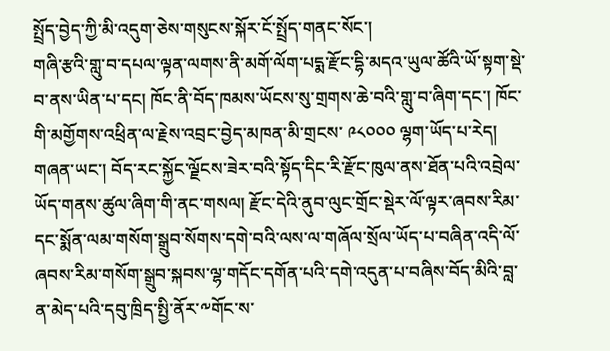སྤྲོད་བྱེད་ཀྱི་མི་འདུག་ཅེས་གསུངས་སྐོར་ངོ་སྤྲོད་གནང་སོང་།
གཞི་རྩའི་གླུ་བ་དཔལ་ལྟན་ལགས་ནི་མགོ་ལོག་པདྨ་རྫོང་དྷི་མདའ་ཡུལ་ཚོའི་ཡོ་སྟག་སྡེ་བ་ནས་ཡིན་པ་དང། ཁོང་ནི་བོད་ཁམས་ཡོངས་སུ་གྲགས་ཆེ་བའི་གླུ་བ་ཞིག་དང་། ཁོང་གི་མགྱོགས་འཕྲིན་ལ་རྗེས་འབྲང་བྱེད་མཁན་མི་གྲངས་ ༩༨༠༠༠ ལྷག་ཡོད་པ་རེད།
གཞན་ཡང་། བོད་རང་སྐྱོང་ལྗོངས་ཟེར་བའི་སྟོད་དིང་རི་རྫོང་ཁུལ་ནས་ཐོན་པའི་འབྲེལ་ཡོད་གནས་ཚུལ་ཞིག་གི་ནང་གསལ། རྫོང་དེའི་ནུབ་ལུང་གྲོང་སྡེར་ལོ་ལྟར་ཞབས་རིམ་དང་སྨོན་ལམ་གསོག་སྒྲུབ་སོགས་དགེ་བའི་ལས་ལ་གཞོལ་སྲོལ་ཡོད་པ་བཞིན་འདི་ལོ་ཞབས་རིམ་གསོག་སྒྲུབ་སྐབས་ལྷ་གདོང་དགོན་པའི་དགེ་འདུན་པ་བཞིས་བོད་མིའི་བླ་ན་མེད་པའི་དབུ་ཁྲིད་སྤྱི་ནོར་༸གོང་ས་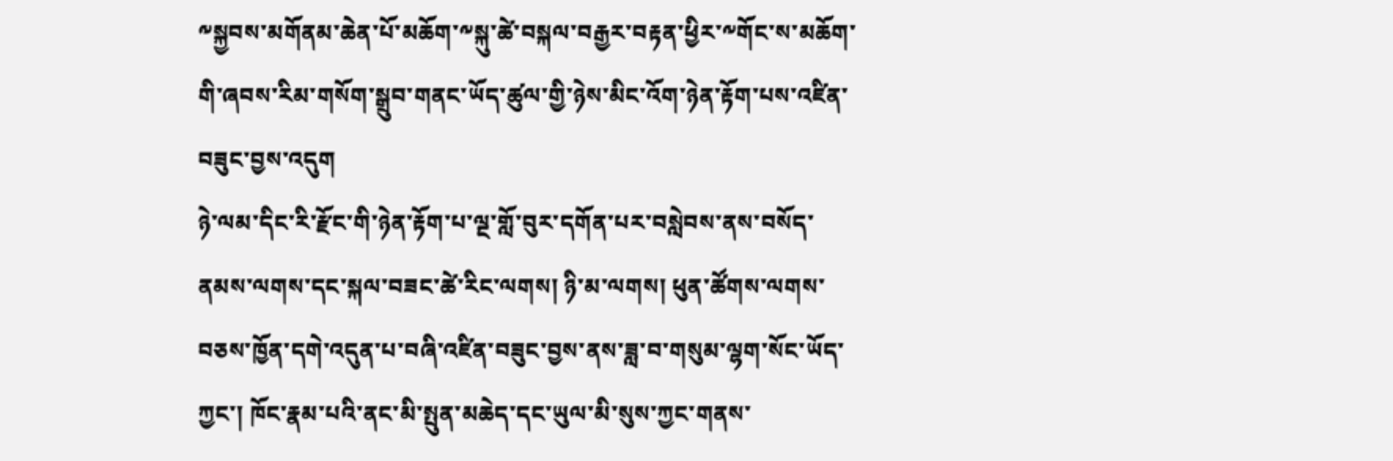༸སྐྱབས་མགོནམ་ཆེན་པོ་མཆོག་༸སྐུ་ཚེ་བསྐལ་བརྒྱར་བརྟན་ཕྱིར་༸གོང་ས་མཆོག་གི་ཞབས་རིམ་གསོག་སྒྲུབ་གནང་ཡོད་ཚུལ་གྱི་ཉེས་མིང་འོག་ཉེན་རྟོག་པས་འཛིན་བཟུང་བྱས་འདུག
ཉེ་ལམ་དིང་རི་རྫོང་གི་ཉེན་རྟོག་པ་ལྔ་གློ་བུར་དགོན་པར་བསླེབས་ནས་བསོད་ནམས་ལགས་དང་སྐལ་བཟང་ཚེ་རིང་ལགས། ཉི་མ་ལགས། ཕུན་ཚོགས་ལགས་བཅས་ཁྱོན་དགེ་འདུན་པ་བཞི་འཛིན་བཟུང་བྱས་ནས་ཟླ་བ་གསུམ་ལྷག་སོང་ཡོད་ཀྱང་། ཁོང་རྣམ་པའི་ནང་མི་སྤུན་མཆེད་དང་ཡུལ་མི་སུས་ཀྱང་གནས་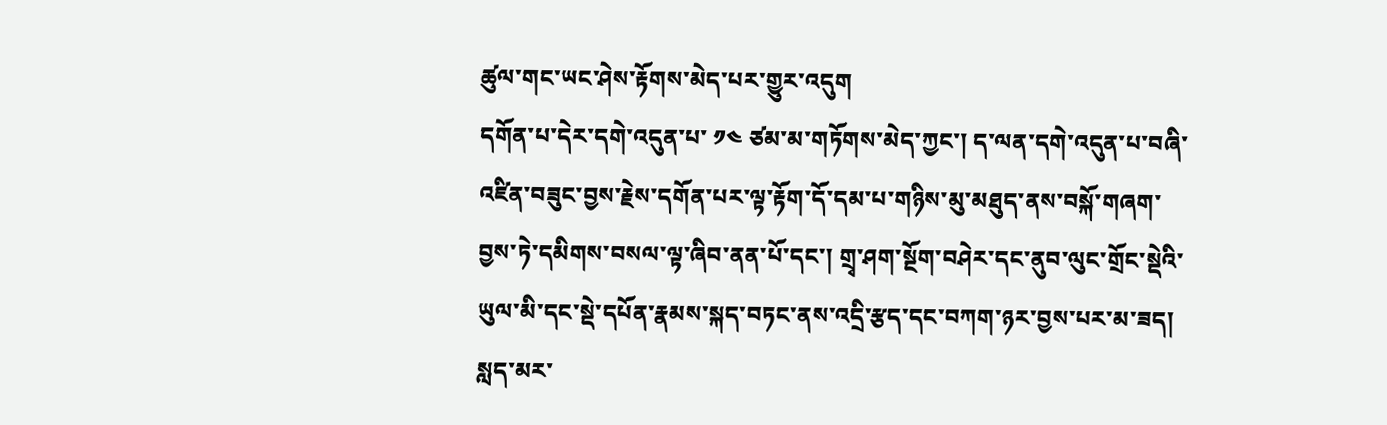ཚུལ་གང་ཡང་ཤེས་རྟོགས་མེད་པར་གྱུར་འདུག
དགོན་པ་དེར་དགེ་འདུན་པ་ ༡༤ ཙམ་མ་གཏོགས་མེད་ཀྱང་། ད་ལན་དགེ་འདུན་པ་བཞི་འཛིན་བཟུང་བྱས་རྗེས་དགོན་པར་ལྟ་རྟོག་དོ་དམ་པ་གཉིས་མུ་མཐུད་ནས་བསྐོ་གཞག་བྱས་ཏེ་དམིགས་བསལ་ལྟ་ཞིབ་ནན་པོ་དང་། གྲྭ་ཤག་སྔོག་བཤེར་དང་ནུབ་ལུང་གྲོང་སྡེའི་ཡུལ་མི་དང་སྡེ་དཔོན་རྣམས་སྐད་བཏང་ནས་འདྲི་རྩད་དང་བཀག་ཉར་བྱས་པར་མ་ཟད། སླད་མར་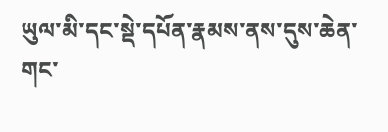ཡུལ་མི་དང་སྡེ་དཔོན་རྣམས་ནས་དུས་ཆེན་གང་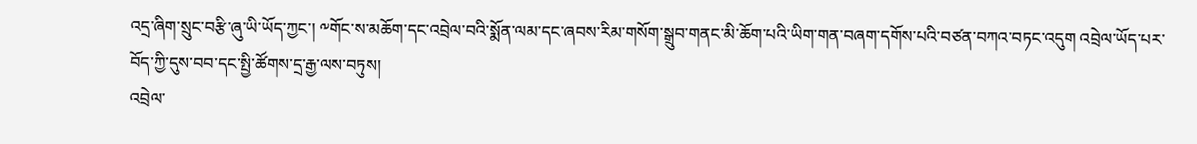འདྲ་ཞིག་སྲུང་བརྩི་ཞུ་ཡི་ཡོད་ཀྱང་། ༸གོང་ས་མཆོག་དང་འབྲེལ་བའི་སྨོན་ལམ་དང་ཞབས་རིམ་གསོག་སྒྲུབ་གནང་མི་ཆོག་པའི་ཡིག་གན་བཞག་དགོས་པའི་བཙན་བཀའ་བཏང་འདུག འབྲེལ་ཡོད་པར་བོད་ཀྱི་དུས་བབ་དང་སྤྱི་ཚོགས་དྲ་རྒྱ་ལས་བཏུས།
འབྲེལ་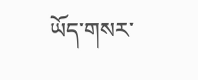ཡོད་གསར་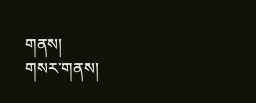གནས།
གསར་གནས།